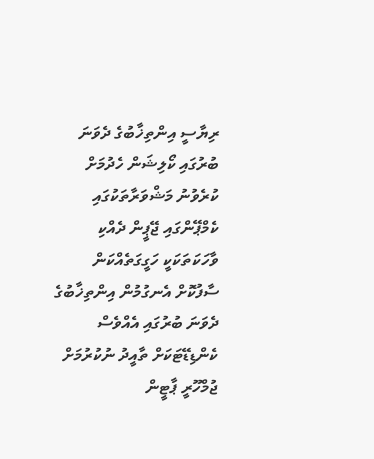ރިޔާސީ އިންތިޚާބުގެ ދެވަނަ ބުރުގައި ކޯލިޝަން ހެދުމަށް ކުރެވުނު މަޝްވަރާތަކުގައި ކެމްޕޭންގައި ޖޭޕީން ދެއްކި ވާހަކަތަކަކީ ހަގީގަތެއްކަން ސާފުކޮށް އެނގުމުން އިންތިޚާބުގެ ދެވަނަ ބުރުގައި އެއްވެސް ކެންޑިޑޭޓަކަށް ތާއީދު ނުކުރުމަށް ޖުމްހޫރީ ޕާޓީން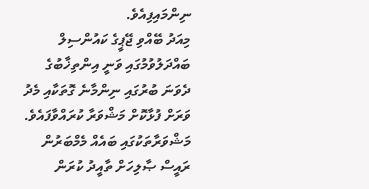ނިންމައިފިއެވެ.
މިއަދު ބޭއްވި ޖޭޕީގެ ކައުންސިލް ބައްދަލުވުމުގައި ވަނީ އިންތިޚާބުގެ ދެވަނަ ބުރުގައި ނިންމާނެ ގޮތަކާއި މެދު ވަރަށް ފުޅާކޮށް މަޝްވަރާ ކުރައްވާފައެވެ. މަޝްވަރާތަކުގައި ބައެއް މެމްބަރުން ރައީސް ޞާލިހަށް ތާއީދު ކުރަން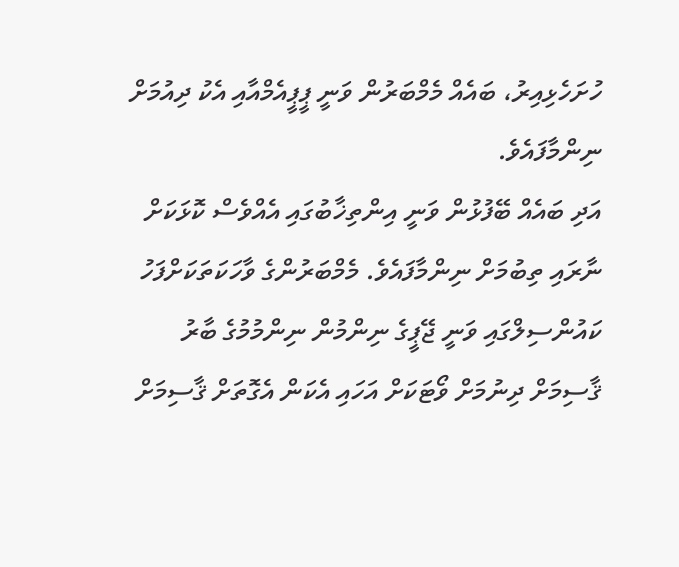ހުށަހެޅިއިރު، ބައެއް މެމްބަރުން ވަނީ ޕީޕީއެމްއާއި އެކު ދިއުމަށް ނިންމާފައެވެ.
އަދި ބައެއް ބޭފުޅުން ވަނީ އިންތިޚާބުގައި އެއްވެސް ކޮޅަކަށް ނާރައި ތިބުމަށް ނިންމާފައެވެ. މެމްބަރުންގެ ވާހަކަތަކަށްފަހު ކައުންސިލްގައި ވަނީ ޖޭޕީގެ ނިންމުން ނިންމުމުގެ ބާރު ޤާސިމަށް ދިނުމަށް ވޯޓަކަށް އަހައި އެކަން އެގޮތަށް ޤާސިމަށް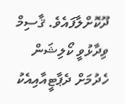ދޫކޮށްލާފައެވެ. ޤާސިމް ވިދާޅުވީ ކޯލިޝަން ހެދުމަށް ދެޕާޓީއާއިއެކު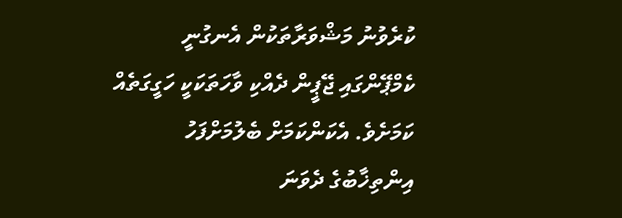ކުރެވުނު މަޝްވަރާތަކުން އެނގުނީ ކެމްޕޭންގައި ޖޭޕީން ދެއްކި ވާހަތަކަކީ ހަގީގަތެއް ކަމަށެވެ. އެކަންކަމަށް ބެލުމަށްފަހު އިންތިޚާބުގެ ދެވަނަ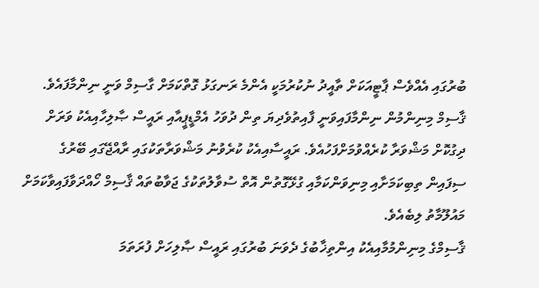ބުރުގައި އެއްވެސް ޕާޓީއަކަށް ތާއީދު ނުކުރުމަކީ އެންމެ ރަނގަޅު ގޮތްކަމަށް ގާސިމް ވަނީ ނިންމާފައެވެ.
ޤާސިމް މިނިންމުން ނިންމާފައިވަނީ ފާއިތުވެދިޔަ ތިން ދުވަހު އެމްޑީޕީއާއި ރައީސް ޞާލިހާއިއެކު ވަރަށް ދިގުކޮށް މަޝްވަރާ ކުރެއްވުމަށްފަހުއެވެ. ރައީސާއިއެކު ކުރެވުނު މަޝްވަރާތަކުގައި ރާއްޖޭގައި ބޭރުގެ ސިފައިން ތިބިކަމަށާއި މިނިވަންކަމާއި ގުޅޭގޮތުން އޮތް ސުވާލުތަކުގެ ޖަވާބުތައް ޤާސިމް ހޯއްދަވާފައިވާކަމަށް މައުލޫމާތު ލިބެއެވެ.
ޤާސިމްގެ މިނިންމުމާއިއެކު އިންތިޚާބުގެ ދެވަނަ ބުރުގައި ރައީސް ޞާލިހަށް ފުރަތަމަ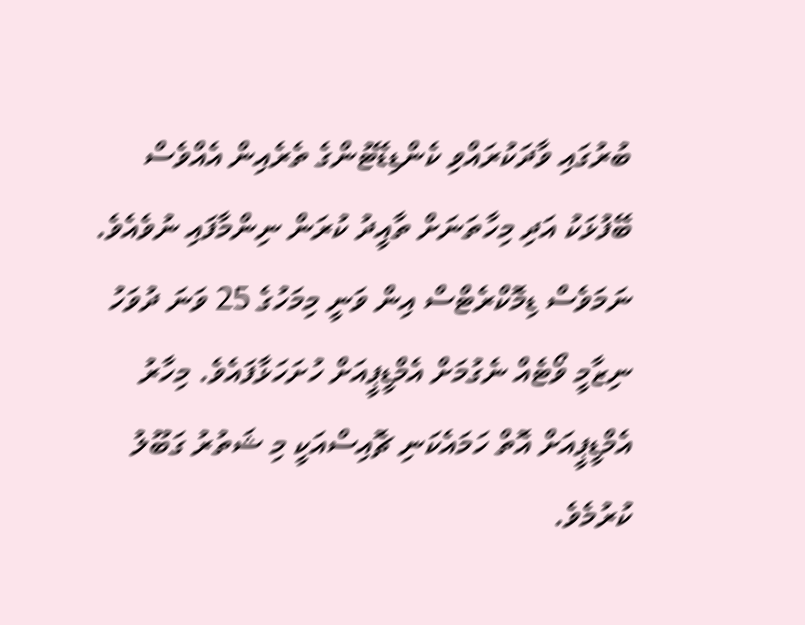ބުރުގައި ވާދަކުރައްވި ކެންޑިޑޭޓުންގެ ތެރެއިން އެއްވެސް ބޭފުޅަކު އަދި މިހާތަނަށް ތާއީދު ކުރަން ނިންމާފައި ނުވެއެވެ. ނަމަވެސް ޑިމޮކްރެޓްސް އިން ވަނީ މިމަހުގެ 25 ވަނަ ދުވަހު ނިޒާމީ ވޯޓެއް ނެގުމަށް އެމްޑީޕީއަށް ހުށަހަޅާފައެވެ. މިހާރު އެމްޑީޕީއަށް އޮތް ހަމައެކަނި ޗޮއިސްއަކީ މި ޝަތުރު ގަބޫލު ކުރުމެވެ.